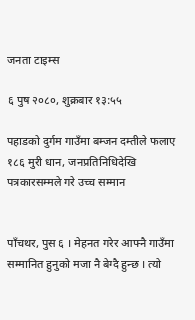जनता टाइम्स

६ पुष २०८०, शुक्रबार १३:५५

पहाडको दुर्गम गाउँमा बम्जन दम्तीले फलाए १८६ मुरी धान, जनप्रतिनिधिदेखि पत्रकारसम्मले गरे उच्च सम्मान


पाँचथर, पुस ६ । मेहनत गरेर आफ्नै गाउँमा सम्मानित हुनुको मजा नै बेग्दै हुन्छ । त्यो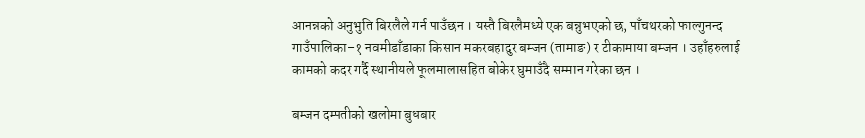आनन्नको अनुभुति बिरलैले गर्न पाउँछन । यस्तै बिरलैमध्ये एक बन्नुभएको छ, पाँचथरको फाल्गुनन्द गाउँपालिका–१ नवमीडाँडाका किसान मकरबहादुर बम्जन (तामाङ) र टीकामाया बम्जन । उहाँहरुलाई कामको कदर गर्दै स्थानीयले फूलमालासहित बोकेर घुमाउँदै सम्मान गरेका छन ।

बम्जन दम्पतीको खलोमा बुधबार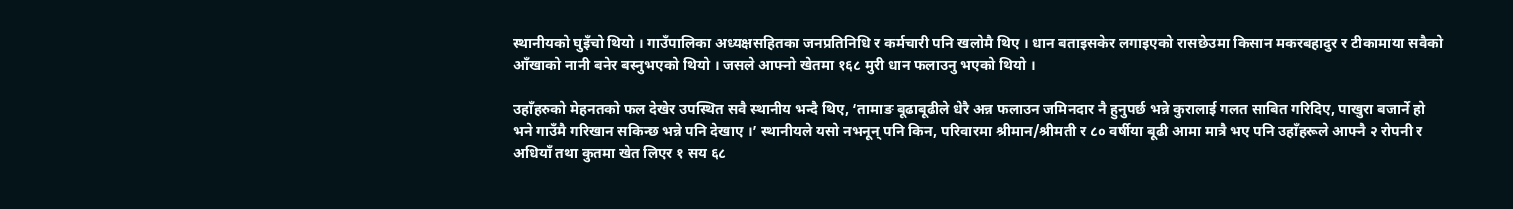स्थानीयको घुइँचो थियो । गाउँपालिका अध्यक्षसहितका जनप्रतिनिधि र कर्मचारी पनि खलोमै थिए । धान बताइसकेर लगाइएको रासछेउमा किसान मकरबहादुर र टीकामाया सवैको आँखाको नानी बनेर बस्नुभएको थियो । जसले आफ्नो खेतमा १६८ मुरी धान फलाउनु भएको थियो ।

उहाँहरुको मेहनतको फल देखेर उपस्थित सवै स्थानीय भन्दै थिए, ‘तामाङ बूढाबूढीले धेरै अन्न फलाउन जमिनदार नै हुनुपर्छ भन्ने कुरालाई गलत साबित गरिदिए, पाखुरा बजार्ने हो भने गाउँमै गरिखान सकिन्छ भन्ने पनि देखाए ।’ स्थानीयले यसो नभनून् पनि किन, परिवारमा श्रीमान/श्रीमती र ८० वर्षीया बूढी आमा मात्रै भए पनि उहाँहरूले आफ्नै २ रोपनी र अधियाँ तथा कुतमा खेत लिएर १ सय ६८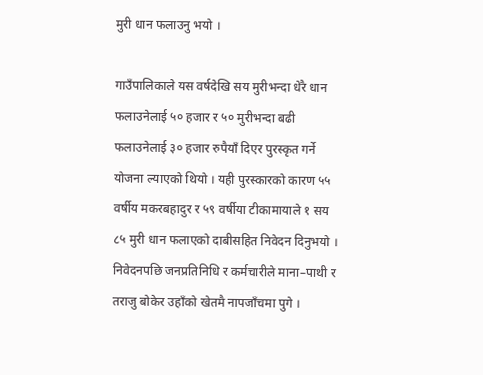मुरी धान फलाउनु भयो ।

गाउँपालिकाले यस वर्षदेखि सय मुरीभन्दा धेरै धान फलाउनेलाई ५० हजार र ५० मुरीभन्दा बढी फलाउनेलाई ३० हजार रुपैयाँ दिएर पुरस्कृत गर्ने योजना ल्याएको थियो । यही पुरस्कारको कारण ५५ वर्षीय मकरबहादुर र ५९ वर्षीया टीकामायाले १ सय ८५ मुरी धान फलाएको दाबीसहित निवेदन दिनुभयो । निवेदनपछि जनप्रतिनिधि र कर्मचारीले माना–पाथी र तराजु बोकेर उहाँको खेतमै नापजाँचमा पुगे ।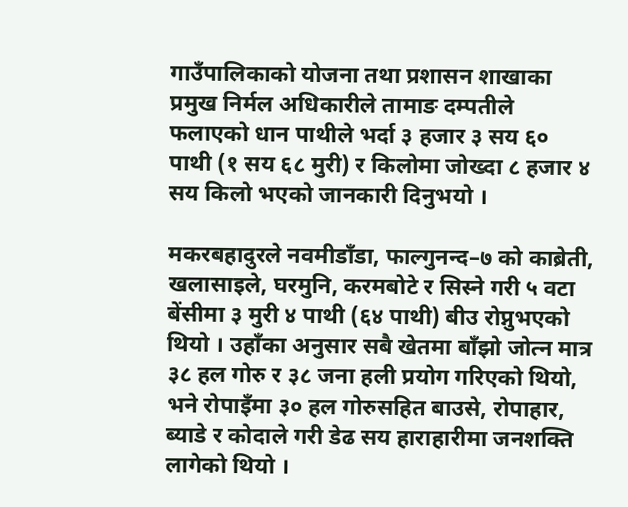गाउँपालिकाको योजना तथा प्रशासन शाखाका प्रमुख निर्मल अधिकारीले तामाङ दम्पतीले फलाएको धान पाथीले भर्दा ३ हजार ३ सय ६० पाथी (१ सय ६८ मुरी) र किलोमा जोख्दा ८ हजार ४ सय किलो भएको जानकारी दिनुभयो ।

मकरबहादुरले नवमीडाँडा, फाल्गुनन्द–७ को काब्रेती, खलासाइले, घरमुनि, करमबोटे र सिस्ने गरी ५ वटा बेंसीमा ३ मुरी ४ पाथी (६४ पाथी) बीउ रोप्नुभएको थियो । उहाँका अनुसार सबै खेतमा बाँझो जोत्न मात्र ३८ हल गोरु र ३८ जना हली प्रयोग गरिएको थियो, भने रोपाइँमा ३० हल गोरुसहित बाउसे, रोपाहार, ब्याडे र कोदाले गरी डेढ सय हाराहारीमा जनशक्ति लागेको थियो ।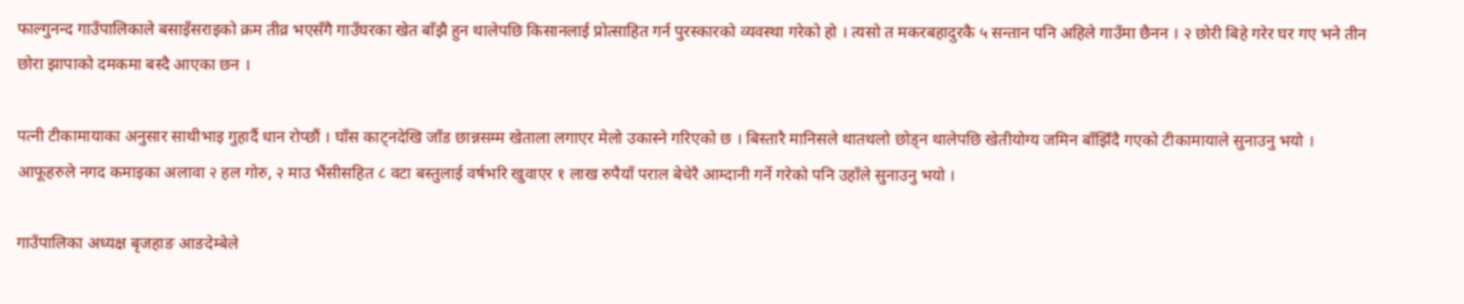फाल्गुनन्द गाउँपालिकाले बसाइँसराइको क्रम तीव्र भएसँगै गाउँघरका खेत बाँझै हुन थालेपछि किसानलाई प्रोत्साहित गर्न पुरस्कारको व्यवस्था गरेको हो । त्यसो त मकरबहादुरकै ५ सन्तान पनि अहिले गाउँमा छैनन । २ छोरी बिहे गरेर घर गए भने तीन छोरा झापाको दमकमा बस्दै आएका छन ।

पत्नी टीकामायाका अनुसार साथीभाइ गुहार्दै धान रोप्छौं । घाँस काट्नदेखि जाँड छान्नसम्म खेताला लगाएर मेलो उकास्ने गरिएको छ । बिस्तारै मानिसले थातथलो छोड्न थालेपछि खेतीयोग्य जमिन बाँझिँदै गएको टीकामायाले सुनाउनु भयो । आफूहरुले नगद कमाइका अलावा २ हल गोरु, २ माउ भैंसीसहित ८ वटा बस्तुलाई वर्षभरि खुवाएर १ लाख रुपैयाँ पराल बेचेरै आम्दानी गर्ने गरेको पनि उहाँले सुनाउनु भयो ।

गाउँपालिका अध्यक्ष बृजहाङ आङदेम्बेले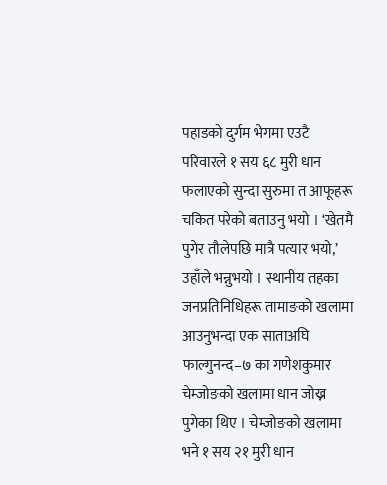पहाडको दुर्गम भेगमा एउटै परिवारले १ सय ६८ मुरी धान फलाएको सुन्दा सुरुमा त आफूहरू चकित परेको बताउनु भयो । ‘खेतमै पुगेर तौलेपछि मात्रै पत्यार भयो,’ उहाँले भन्नुभयो । स्थानीय तहका जनप्रतिनिधिहरू तामाङको खलामा आउनुभन्दा एक साताअघि फाल्गुनन्द–७ का गणेशकुमार चेम्जोङको खलामा धान जोख्न पुगेका थिए । चेम्जोङको खलामा भने १ सय २१ मुरी धान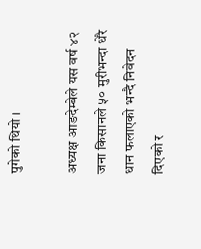पुगेको थियो ।

अध्यक्ष आङदेम्बेले यस वर्ष ४२ जना किसानले ५० मुरीभन्दा धेरै धान फलाएको भन्दै निवेदन दिएको र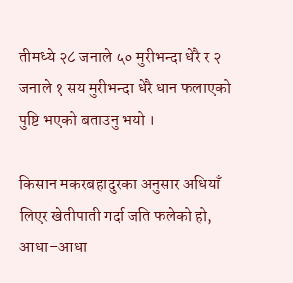तीमध्ये २८ जनाले ५० मुरीभन्दा धेरै र २ जनाले १ सय मुरीभन्दा धेरै धान फलाएको पुष्टि भएको बताउनु भयो ।

किसान मकरबहादुरका अनुसार अधियाँ लिएर खेतीपाती गर्दा जति फलेको हो, आधा–आधा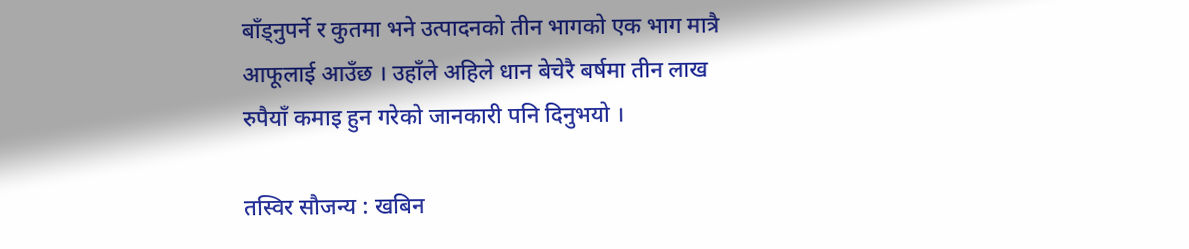बाँड्नुपर्ने र कुतमा भने उत्पादनको तीन भागको एक भाग मात्रै आफूलाई आउँछ । उहाँले अहिले धान बेचेरै बर्षमा तीन लाख रुपैयाँ कमाइ हुन गरेको जानकारी पनि दिनुभयो ।

तस्विर सौजन्य : खबिन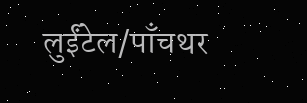लुईंटेल/पाँचथर